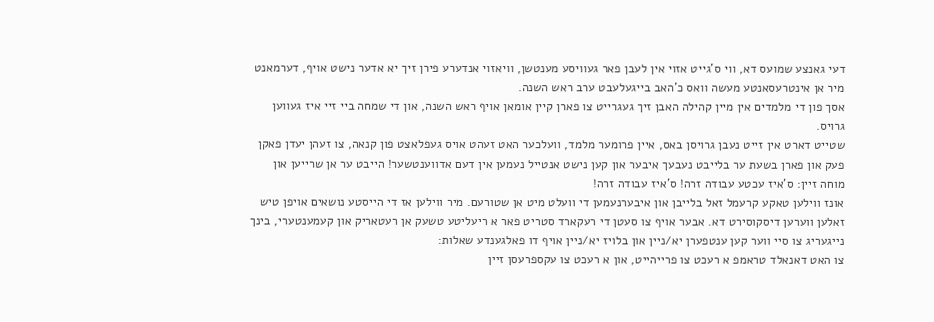דעי גאנצע שמועס דא, ווי ס'גייט אזוי אין לעבן פאר געוויסע מענטשן, וויאזוי אנדערע פירן זיך יא אדער נישט אויף, דערמאנט מיר אן אינטרעסאנטע מעשה וואס כ'האב בייגעלעבט ערב ראש השנה.
אסך פון די מלמדים אין מיין קהילה האבן זיך געגרייט צו פארן קיין אומאן אויף ראש השנה, און די שמחה ביי זיי איז געווען גרויס.
שטייט דארט אין זייט נעבן גרויסן באס, איין פרומער מלמד, וועלכער האט זעהט אויס געפלאצט פון קנאה, צו זעהן יעדן פאקן פעק און פארן בשעת ער בלייבט נעבעך איבער און קען נישט אנטייל נעמען אין דעם אדווענטשער! הייבט ער אן שרייען און מוחה זיין: ס'איז עכטע עבודה זרה! ס'איז עבודה זרה!
אונז ווילען טאקע קרעמל זאל בלייבן און איבערנעמען די וועלט מיט אן שטורעם. מיר ווילען אז די הייסטע נושאים אויפן טיש זאלען ווערען דיסקוסירט דא. אבער אויף צו סעטן די רעקארד סטריט פאר א ריעליטע טשעק אן רעטאריק און קעמענטערי, בינך נייגעריג צו סיי ווער קען ענטפערן יא/ניין און בלויז יא/ניין אויף דו פאלגענדע שאלות:
צו האט דאנאלד טראמפ א רעכט צו פרייהייט, און א רעכט צו עקספרעסן זיין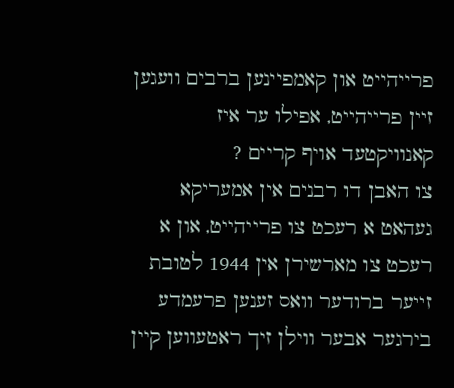פרייהייט און קאמפיינען ברבים וועגען זיין פרייהייט, אפילו ער איז קאנוויקטעד אויף קריים ?
צו האבן דו רבנים אין אמעריקא געהאט א רעכט צו פרייהייט, און א רעכט צו מארשירן אין 1944 לטובת זייער ברודער וואס זענען פרעמדע בירגער אבער ווילן זיך ראטעווען קיין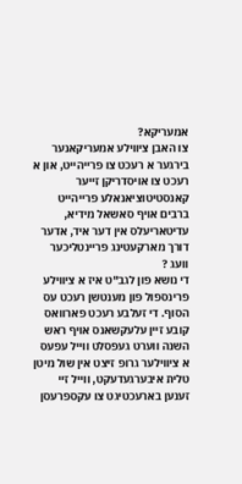אמעריקא?
צו האבן ציווילע אמעריקאנער בירגער א רעכט צו פרייהייט, און א רעכט צו אויסדריקן זייער קאנסטיטוציאנאלע פרייהייט ברבים אויף סאשאל מידיא, עדיטאריעלס אין דער איד, אדער דורך מארקעטינג פריינטליכער וועג ?
די נושא פון לגב"ט איז א ציווילע פרינספול פון מענטשן רעכט עס הסוף. די זעלבע רעכט פארוואס קובע זיין עלעקשאנס אויף ראש השנה ווערט געפסלט ווייל עפעס א ציווילער גרופ זיצט אין שול מיטן טלית איבערגעדעקט, ווייל זיי זענען בארעכטיגט צו עקספרעסן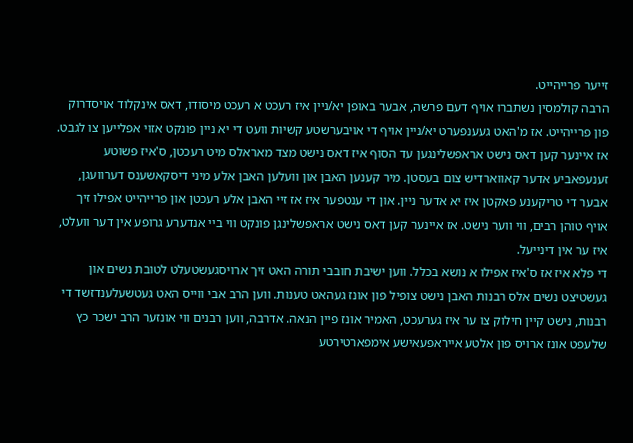זייער פרייהייט.
הרבה קולמסין נשתברו אויף דעם פרשה, אבער באופן יא/ניין איז רעכט א רעכט מיסודו, דאס אינקלוד אויסדרוק פון פרייהייט. אז מ'האט געענפערט יא/ניין אויף די אויבערשטע קשיות וועט די יא ניין פונקט אזוי אפלייען צו לגבט.
אז איינער קען דאס נישט אראפשלינגען עד הסוף איז דאס נישט מצד מאראלס מיט רעכטן, ס'איז פשוטע זענעפאביע אדער קאווארדיש צום בעסטן. מיר קענען האבן און וועלען האבן אלע מיני דיסקאשענס דערוועגן, אבער די טריקענע פאקטן איז יא אדער ניין. און די ענטפער איז אז זיי האבן אלע רעכטן און פרייהייט אפילו זיך אויף טוהן רבים, ווי ווער נישט. אז איינער קען דאס נישט אראפשלינגן פונקט ווי ביי אנדערע גרופע אין דער וועלט, איז ער אין דינייעל.
די פלא איז אז ס'איז אפילו א נושא בכלל. ווען ישיבת חובבי תורה האט זיך ארויסגעשטעלט לטובת נשים און געשטיצט נשים אלס רבנות האבן נישט צופיל פון אונז געהאט טענות. ווען הרב אבי ווייס האט געטשעלענדזשד די רבנות, נישט קיין חילוק צו ער איז גערעכט, האמיר אונז פיין הנאה. אדרבה, ווען רבנים ווי אונזער הרב ישכר כץ שלעפט אונז ארויס פון אלטע אייראפעאישע אימפארטירטע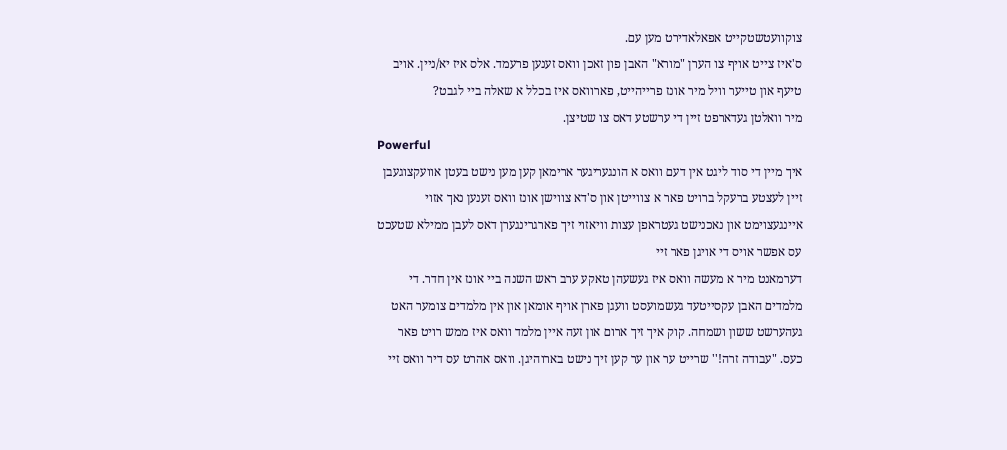צוקוועטשטקייט אפאלאדירט מען עם.
ס'איז צייט אויף צו הערן "מורא" האבן פון זאכן וואס זענען פרעמד. אלס איז יא/ניין. אויב טיעף און טייער וויל מיר אונז פרייהייט, פארוואס איז בכלל א שאלה ביי לגבט?
מיר וואלטן געדארפט זיין די ערשטע דאס צו שטיצן.
Powerful
איך מיין די סוד ליגט אין דעם וואס א הונגעריגער ארימאן קען מען נישט בעטן אוועקצוגעבן זיין לעצטע ברעקל ברויט פאר א צווייטן און ס'דא צווישן אונז וואס זענען נאך אזוי איינגעצוימט און נאכנישט געטראפן עצות וויאזוי זיך פארגרינגערן דאס לעבן ממילא שטעכט עס אפשר אויס די אויגן פאר זיי
דערמאנט מיר א מעשה וואס איז געשעהן טאקע ערב ראש השנה ביי אונז אין חדר. די מלמדים האבן עקסייטעד געשמועסט וועגן פארן אויף אומאן און אין מלמדים צומער האט געהערשט ששון ושמחה. קוק איך זיך ארום און זעה איין מלמד וואס איז ממש רויט פאר כעס. "עבודה זרה!'' שרייט ער און ער קען זיך נישט בארוהיגן. וואס אהרט עס דיר וואס זיי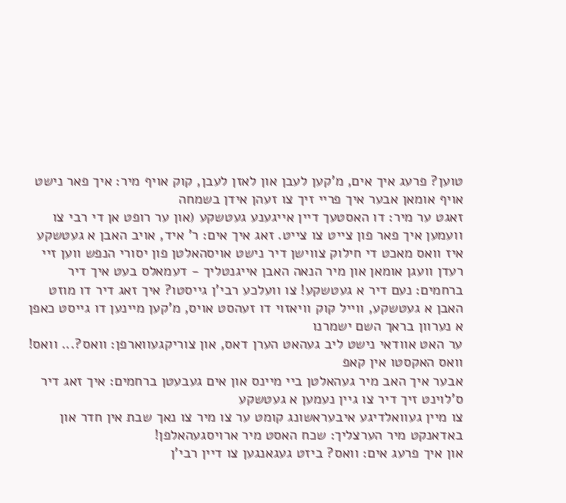טוען? פרעג איך אים, מ'קען לעבן און לאזן לעבן, קוק אויף מיר: איך פאר נישט אויף אומאן אבער איך פריי זיך צו זעהן אידן בשמחה
זאגט ער מיר: דו האסטעך דיין אייגענע געטשקע (און ער רופט אן די רבי צו וועמען איך פאר פון צייט צו צייט. זאג איך אים: ר' איד, אויב האבן א געטשקע איז וואס מאכט די חילוק צווישן דיר נישט אויסהאלטן פון יסורי הנפש ווען זיי רעדן וועגן אומאן און מיר הנאה האבן אייגנטליך - דעמאלס בעט איך דיר ברחמים: נעם דיר א געטשקע! צו וועלכע רבי'ן גייסטו? איך זאג דיר דו מוזט האבן א געטשקע, ווייל קוק וויאזוי דו זעהסט אויס, מ'קען מיינען דו גייסט כאפן א נערוון בראך השם ישמרנו
ער האט אוודאי נישט ליב געהאט הערן דאס, און צוריקגעווארפן: וואס?... וואס! וואס האקסטו אין קאפ
אבער איך האב מיר געהאלטן ביי מיינס און אים געבעטן ברחמים: איך זאג דיר ס'לוינט זיך דיר צו גיין נעמען א געטשקע
צו מיין געוואלדיגע איבעראשונג קומט ער צו מיר צו נאך שבת אין חדר און באדאנקט מיר הערצליך: שכח האסט מיר ארויסגעהאלפן!
און איך פרעג אים: וואס? ביזט געגאנגען צו דיין רבי'ן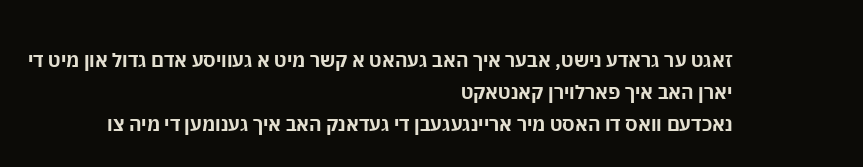זאגט ער גראדע נישט, אבער איך האב געהאט א קשר מיט א געוויסע אדם גדול און מיט די יארן האב איך פארלוירן קאנטאקט
נאכדעם וואס דו האסט מיר אריינגעגעבן די געדאנק האב איך גענומען די מיה צו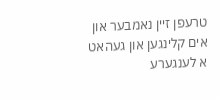טרעפן זיין נאמבער און אים קלינגען און געהאט א לענגערע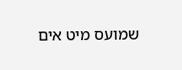שמועס מיט אים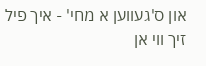און ס'געווען א מחי' - איך פיל זיך ווי אן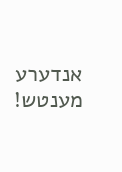אנדערע מענטש!